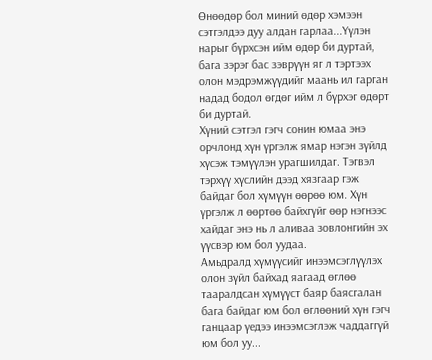Өнөөдөр бол миний өдөр хэмээн сэтгэлдээ дуу алдан гарлаа...Үүлэн нарыг бүрхсэн ийм өдөр би дуртай, бага зэрэг бас зэврүүн яг л тэртээх олон мэдрэмжүүдийг маань ил гарган надад бодол өгдөг ийм л бүрхэг өдөрт би дуртай.
Хүний сэтгэл гэгч сонин юмаа энэ орчлонд хүн үргэлж ямар нэгэн зүйлд хүсэж тэмүүлэн урагшилдаг. Тэгвэл тэрхүү хүслийн дээд хязгаар гэж байдаг бол хүмүүн өөрөө юм. Хүн үргэлж л өөртөө байхгүйг өөр нэгнээс хайдаг энэ нь л аливаа зовлонгийн эх үүсвэр юм бол уудаа.
Амьдралд хүмүүсийг инээмсэглүүлэх олон зүйл байхад яагаад өглөө тааралдсан хүмүүст баяр баясгалан бага байдаг юм бол өглөөний хүн гэгч ганцаар үедээ инээмсэглэж чаддаггүй юм бол уу...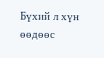Бүхий л хүн өөдөөс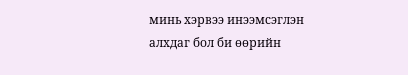минь хэрвээ инээмсэглэн алхдаг бол би өөрийн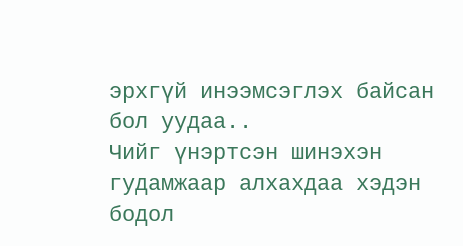эрхгүй инээмсэглэх байсан бол уудаа..
Чийг үнэртсэн шинэхэн гудамжаар алхахдаа хэдэн бодол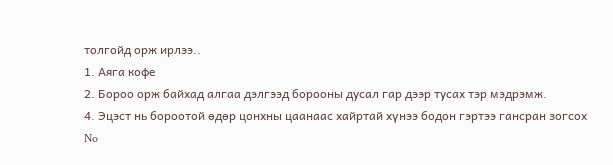толгойд орж ирлээ..
1. Аяга кофе
2. Бороо орж байхад алгаа дэлгээд борооны дусал гар дээр тусах тэр мэдрэмж.
4. Эцэст нь бороотой өдөр цонхны цаанаас хайртай хүнээ бодон гэртээ гансран зогсох
No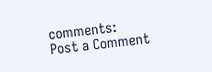comments:
Post a Comment